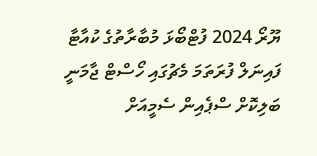ޔޫރޯ 2024 ފުޓްބޯޅަ މުބާރާތުގެ ކުއާޓާ ފައިނަލް ފުރަތަމަ މެޗުގައި ހޯސްޓް ޖާމަނީ ބަލިކޮށް ސްޕެއިން ސެމީއަށް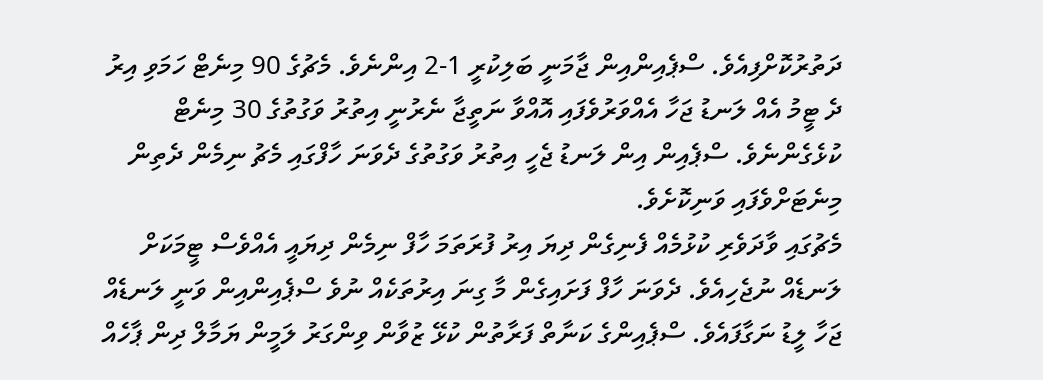ދަތުރުކޮށްފިއެވެ. ސްޕެއިންއިން ޖާމަނީ ބަލިކުރީ 1-2 އިންނެވެ. މެޗުގެ 90 މިނެޓް ހަމަވި އިރު ދެ ޓީމު އެއް ލަނޑު ޖަހާ އެއްވަރުވެފައި އޮއްވާ ނަތީޖާ ނެރުނީ އިތުރު ވަގުތުގެ 30 މިނެޓް ކުޅެގެންނެވެ. ސްޕެއިން އިން ލަނޑު ޖެހީ އިތުރު ވަގުތުގެ ދެވަނަ ހާފްގައި މެޗު ނިމެން ދެތިން މިނެޓަށްވެފައި ވަނިކޮށެވެ.
މެޗުގައި ވާދަވެރި ކުޅުމެއް ފެނިގެން ދިޔަ އިރު ފުރަތަމަ ހާފް ނިމެން ދިޔައީ އެއްވެސް ޓީމަކަށް ލަނޑެއް ނުޖެހިއެވެ. ދެވަނަ ހާފް ފަށައިގެން މާ ގިނަ އިރުތަކެއް ނުވެ ސްޕެއިންއިން ވަނީ ލަނޑެއް ޖަހާ ލީޑު ނަގާފައެވެ. ސްޕެއިންގެ ކަނާތް ފަރާތުން ކުޅޭ ޒުވާން ވިންގަރު ލަމީން ޔަމާލް ދިން ޕާހެއް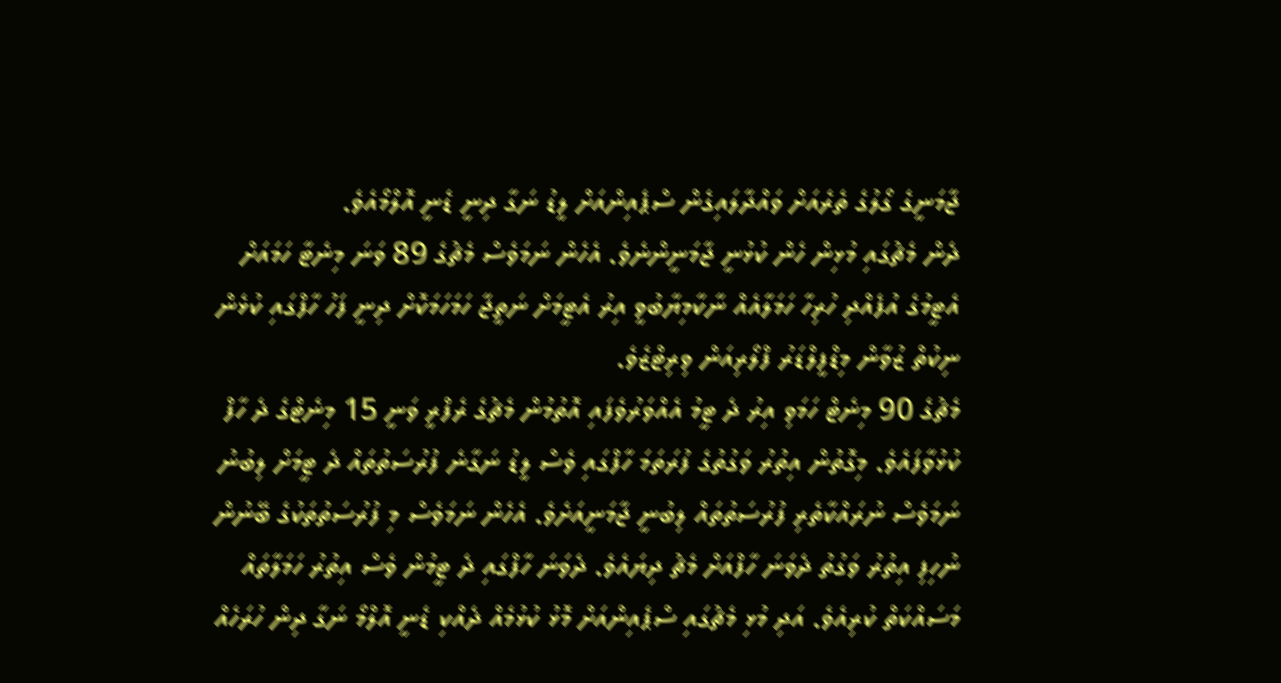ޖާމަނީގެ ގޯލުގެ ތެރެއަށް ވައްދާލައިގެން ސްޕެއިންއަށް ލީޑު ނަގާ ދިނީ ޑެނީ އޮލްމޯއެވެ.
ދެން މެޗުގައި މުޅިން ހެން ކުޅުނީ ޖާމަނީންނެވެ. އެހެން ނަމަވެސް މެޗުގެ 89 ވަނަ މިނެޓާ ހަމައަށް އެޓީމުގެ އުފެއްދި ހުރިހާ ހަމަލާއެއް ނާކާމިޔާބުވީ އިރު އެޓީމަށް ނަތީޖާ ހަމަހަމަކޮށް ދިނީ ފަހު ހާފްގައި ކުޅެން ނިކުތް ޒުވާން މިޑްފީލްޑަރު ފްލޯރިއަން ވިރިޓްޒެވެ.
މެޗުގެ 90 މިނެޓް ހަމަވި އިރު ދެ ޓީމު އެއްވަރުވެފައި އޮތުމުން މެޗުގެ ރެފްރީ ވަނީ 15 މިނެޓްގެ ދެ ހާފް ކުޅުވާފައެވެ. މިގޮތުން އިތުރު ވަގުތުގެ ފުރަތަމަ ހާފްގައި ވެސް ލީޑު ނަގާނެ ފުރުސަތުތައް ދެ ޓީމަށް ލިބުނު ނަމަވެސް ނުރައްކާތެރި ފުރުސަތުތައް ލިބުނީ ޖާމަނީއަށެވެ. އެހެން ނަމަވެސް މި ފުރުސަތުތަކުގެ ބޭނުން ނުހިފި އިތުރު ވަގުތު ދެވަނަ ހާފްއަށް މެޗު ދިޔައެވެ. ދެވަނަ ހާފްގައި ދެ ޓީމުން ވެސް އިތުރު ހަމަލާތައް މަސައްކަތް ކުރިއެވެ. އަދި މުޅި މެޗުގައި ސްޕެއިންއަށް މޮޅު ކުޅުމެއް ދެއްކި ޑެނީ އޮލްމޯ ނަގާ ދިން ހުރަހެއް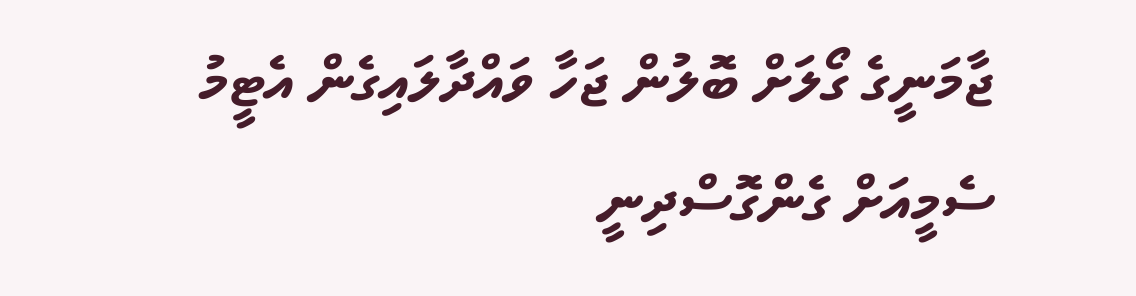ޖާމަނީގެ ގޯލަށް ބޮލުން ޖަހާ ވައްދާލައިގެން އެޓީމު ސެމީއަށް ގެންގޮސްދިނީ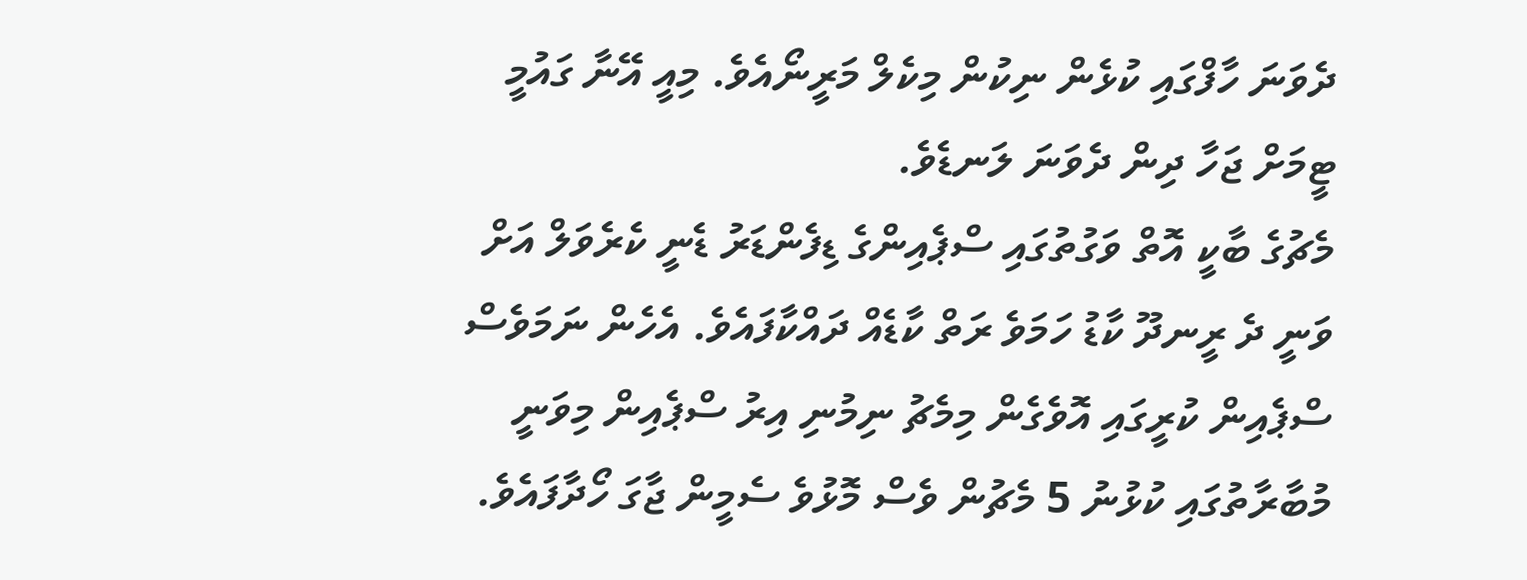ދެވަނަ ހާފްގައި ކުޅެން ނިކުން މިކެލް މަރީނޯއެވެ. މިއީ އޭނާ ގައުމީ ޓީމަށް ޖަހާ ދިން ދެވަނަ ލަނޑެވެ.
މެޗުގެ ބާކީ އޮތް ވަގުތުގައި ސްޕެއިންގެ ޑިފެންޑަރު ޑެނީ ކެރެވަލް އަށް ވަނީ ދެ ރީނދޫ ކާޑު ހަމަވެ ރަތް ކާޑެއް ދައްކާފައެވެ. އެހެން ނަމަވެސް ސްޕެއިން ކުރީގައި އޮވެގެން މިމެޗު ނިމުނި އިރު ސްޕެއިން މިވަނީ މުބާރާތުގައި ކުޅުނު 5 މެޗުން ވެސް މޮޅުވެ ސެމީން ޖާގަ ހޯދާފައެވެ.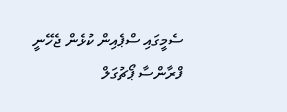ސެމީގައި ސްޕެއިން ކުޅެން ޖެހޭނީ ފްރާންސާ ޕޯޗުގަލް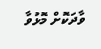ވާދަކޮށް މޮޅުވާ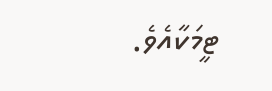ޓީމަކާއެވެ.